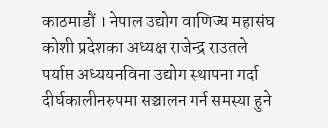काठमाडौं । नेपाल उद्योग वाणिज्य महासंघ कोशी प्रदेशका अध्यक्ष राजेन्द्र राउतले पर्याप्त अध्ययनविना उद्योग स्थापना गर्दा दीर्घकालीनरुपमा सञ्चालन गर्न समस्या हुने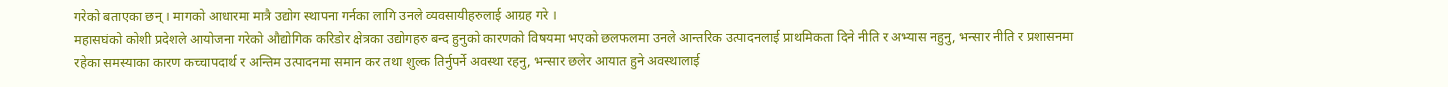गरेको बताएका छन् । मागको आधारमा मात्रै उद्योग स्थापना गर्नका लागि उनले व्यवसायीहरुलाई आग्रह गरे ।
महासघंको कोशी प्रदेशले आयोजना गरेको औद्योगिक करिडोर क्षेत्रका उद्योगहरु बन्द हुनुको कारणको विषयमा भएको छलफलमा उनले आन्तरिक उत्पादनलाई प्राथमिकता दिने नीति र अभ्यास नहुनु, भन्सार नीति र प्रशासनमा रहेका समस्याका कारण कच्चापदार्थ र अन्तिम उत्पादनमा समान कर तथा शुल्क तिर्नुपर्ने अवस्था रहनु, भन्सार छलेर आयात हुने अवस्थालाई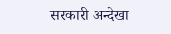सरकारी अन्देखा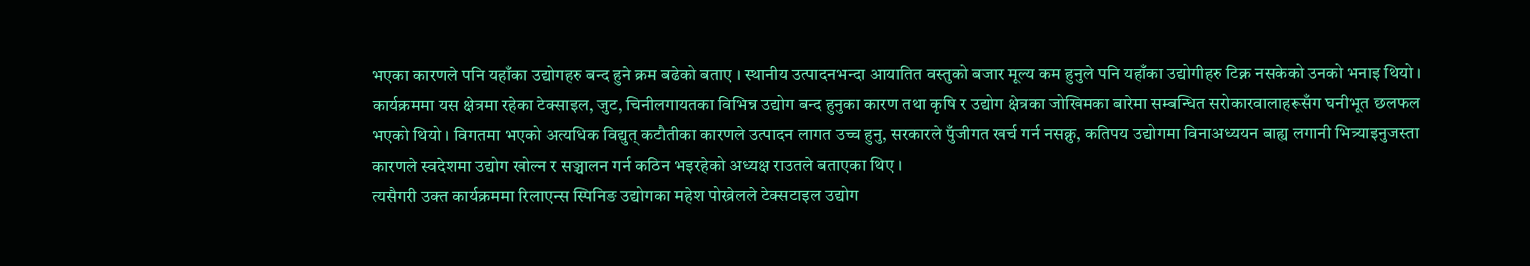भएका कारणले पनि यहाँका उद्योगहरु बन्द हुने क्रम बढेको बताए । स्थानीय उत्पादनभन्दा आयातित वस्तुको बजार मूल्य कम हुनुले पनि यहाँका उद्योगीहरु टिक्न नसकेको उनको भनाइ थियो ।
कार्यक्रममा यस क्षेत्रमा रहेका टेक्साइल, जुट, चिनीलगायतका विभिन्न उद्योग बन्द हुनुका कारण तथा कृषि र उद्योग क्षेत्रका जोखिमका बारेमा सम्बन्धित सरोकारवालाहरूसँग घनीभूत छलफल भएको थियो । विगतमा भएको अत्यधिक विद्युत् कटौतीका कारणले उत्पादन लागत उच्च हुनु, सरकारले पुँजीगत खर्च गर्न नसक्नु, कतिपय उद्योगमा विनाअध्ययन बाह्य लगानी भित्र्याइनुजस्ता कारणले स्वदेशमा उद्योग खोल्न र सञ्चालन गर्न कठिन भइरहेको अध्यक्ष राउतले बताएका थिए ।
त्यसैगरी उक्त कार्यक्रममा रिलाएन्स स्पिनिङ उद्योगका महेश पोख्रेलले टेक्सटाइल उद्योग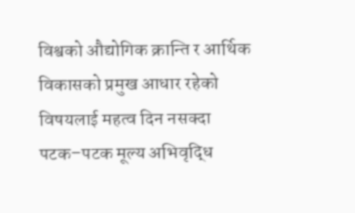विश्वको औद्योगिक क्रान्ति र आर्थिक विकासको प्रमुख आधार रहेको विषयलाई महत्व दिन नसक्दा पटक–पटक मूल्य अभिवृद्धि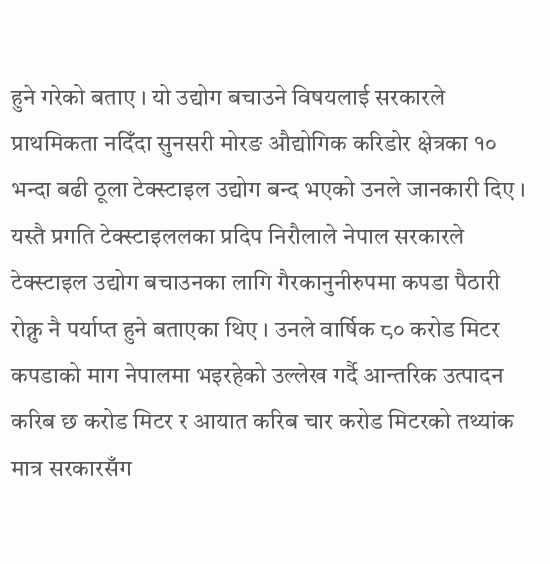हुने गरेको बताए । यो उद्योग बचाउने विषयलाई सरकारले प्राथमिकता नदिँदा सुनसरी मोरङ औद्योगिक करिडोर क्षेत्रका १० भन्दा बढी ठूला टेक्स्टाइल उद्योग बन्द भएको उनले जानकारी दिए । यस्तै प्रगति टेक्स्टाइललका प्रदिप निरौलाले नेपाल सरकारले टेक्स्टाइल उद्योग बचाउनका लागि गैरकानुनीरुपमा कपडा पैठारी रोक्नु नै पर्याप्त हुने बताएका थिए । उनले वार्षिक ८० करोड मिटर कपडाको माग नेपालमा भइरहेको उल्लेख गर्दै आन्तरिक उत्पादन करिब छ करोड मिटर र आयात करिब चार करोड मिटरको तथ्यांक मात्र सरकारसँग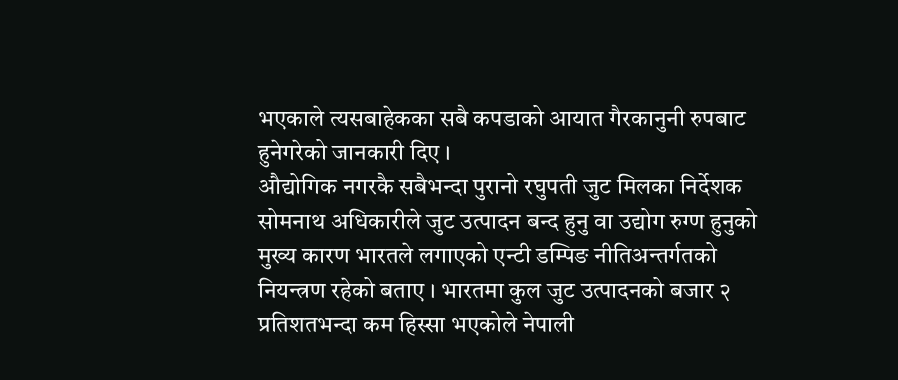भएकाले त्यसबाहेकका सबै कपडाको आयात गैरकानुनी रुपबाट हुनेगरेको जानकारी दिए ।
औद्योगिक नगरकै सबैभन्दा पुरानो रघुपती जुट मिलका निर्देशक सोमनाथ अधिकारीले जुट उत्पादन बन्द हुनु वा उद्योग रुग्ण हुनुको मुख्य कारण भारतले लगाएको एन्टी डम्पिङ नीतिअन्तर्गतको नियन्त्रण रहेको बताए । भारतमा कुल जुट उत्पादनको बजार २ प्रतिशतभन्दा कम हिस्सा भएकोले नेपाली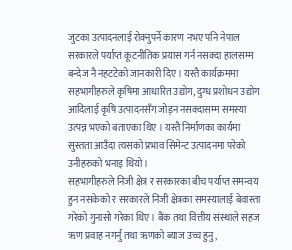जुटका उत्पादनलाई रोक्नुपर्ने कारण नभए पनि नेपाल सरकारले पर्याप्त कूटनीतिक प्रयास गर्न नसक्दा हालसम्म बन्देज नै नहटटेको जानकारी दिए । यस्तै कार्यक्रममा सहभागीहरुले कृषिमा आधारित उद्योग, दुग्ध प्रशोधन उद्योग आदिलाई कृषि उत्पादनसँग जोड्न नसक्दासम्म समस्या उत्पन्न भएको बताएका थिए । यस्तै निर्माणका कार्यमा सुस्तता आउँदा त्यसको प्रभाव सिमेन्ट उत्पादनमा परेको उनीहरुको भनाइ थियो ।
सहभागीहरुले निजी क्षेत्र र सरकारका बीच पर्याप्त समन्वय हुन नसकेको र सरकारले निजी क्षेत्रका समस्यालाई बेवास्ता गरेको गुनासो गरेका थिए । बैंक तथा वित्तीय संस्थाले सहज ऋण प्रवाह नगर्नु तथा ऋणको ब्याज उच्च हुनु,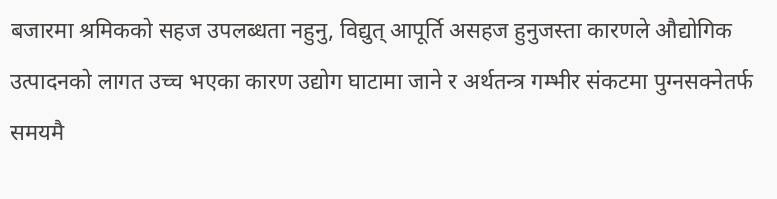बजारमा श्रमिकको सहज उपलब्धता नहुनु, विद्युत् आपूर्ति असहज हुनुजस्ता कारणले औद्योगिक उत्पादनको लागत उच्च भएका कारण उद्योग घाटामा जाने र अर्थतन्त्र गम्भीर संकटमा पुग्नसक्नेतर्फ समयमै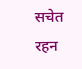सचेत रहन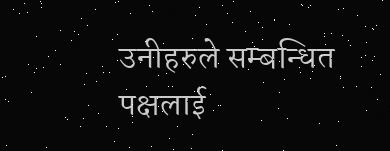उनीहरुले सम्बन्धित पक्षलाई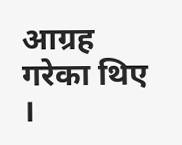आग्रह गरेका थिए ।